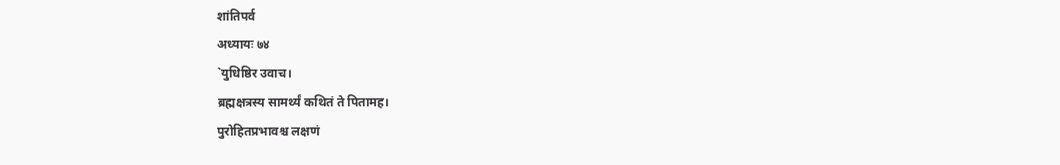शांतिपर्व
अध्यायः ७४
`युधिष्ठिर उवाच।
ब्रह्मक्षत्रस्य सामर्थ्यं कथितं ते पितामह।
पुरोहितप्रभावश्च लक्षणं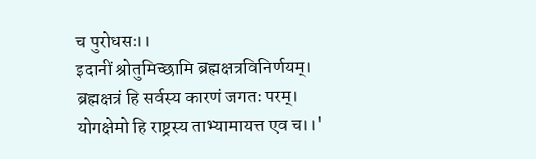च पुरोधसः।।
इदानीं श्रोतुमिच्छामि ब्रह्मक्षत्रविनिर्णयम्।
ब्रह्मक्षत्रं हि सर्वस्य कारणं जगतः परम्।
योगक्षेमो हि राष्ट्रस्य ताभ्यामायत्त एव च।।'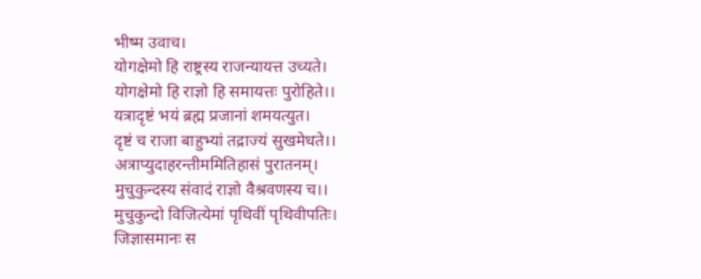भीष्म उवाच।
योगक्षेमो हि राष्ट्रस्य राजन्यायत्त उच्यते।
योगक्षेमो हि राज्ञो हि समायत्तः पुरोहिते।।
यत्रादृष्टं भयं ब्रह्म प्रजानां शमयत्युत।
दृष्टं च राजा बाहुभ्यां तद्राज्यं सुखमेधते।।
अत्राप्युदाहरन्तीममितिहासं पुरातनम्।
मुचुकुन्दस्य संवादं राज्ञो वैश्रवणस्य च।।
मुचुकुन्दो विजित्येमां पृथिवीं पृथिवीपतिः।
जिज्ञासमानः स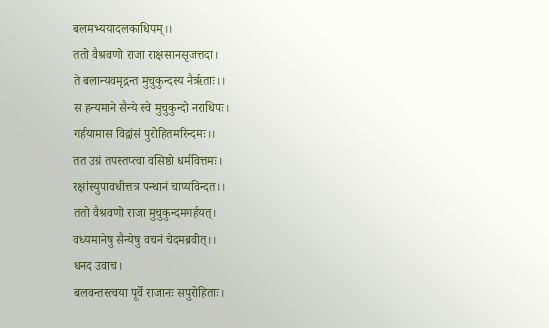बलमभ्ययादलकाधिपम्।।
ततो वैश्रवणो राजा राक्षसानसृजत्तदा।
ते बलान्यवमृद्गन्त मुचुकुन्दस्य नैर्ऋताः।।
स हन्यमाने सैन्ये स्वे मुचुकुन्दो नराधिपः।
गर्हयामास विद्वांसं पुरोहितमरिन्दमः।।
तत उग्रं तपस्तप्त्वा वसिष्ठो धर्मवित्तमः।
रक्षांस्युपावधीत्तत्र पन्थानं चाप्यविन्दत।।
ततो वैश्रवणो राजा मुचुकुन्दमगर्हयत्।
वध्यमानेषु सैन्येषु वचनं चेदमब्रवीत्।।
धनद उवाच।
बलवन्तस्त्वया पूर्वे राजानः सपुरोहिताः।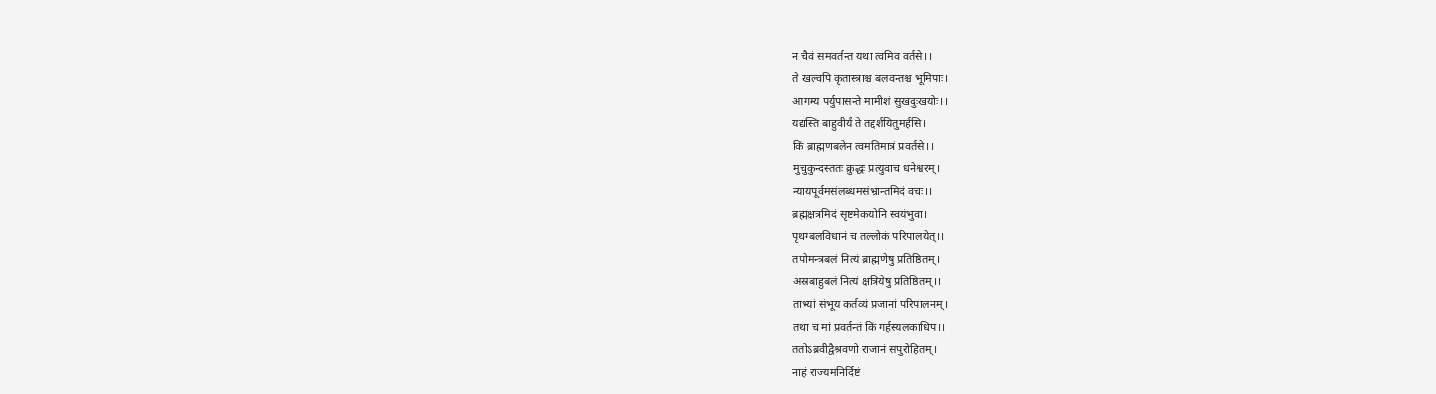न चैवं समवर्तन्त यथा त्वमिव वर्तसे।।
ते खल्वपि कृतास्त्राश्च बलवन्तश्च भूमिपाः।
आगम्य पर्युपासन्ते मामीशं सुखदुःखयोः।।
यद्यस्ति बाहुवीर्यं ते तद्दर्शयितुमर्हसि।
किं ब्राह्मणबलेन त्वमतिमात्रं प्रवर्तसे।।
मुचुकुन्दस्ततः क्रुद्धः प्रत्युवाच धनेश्वरम्।
न्यायपूर्वमसंलब्धमसंभ्रान्तमिदं वचः।।
ब्रह्मक्षत्रमिदं सृष्टमेकयोनि स्वयंभुवा।
पृथग्बलविधानं च तल्लोकं परिपालयेत्।।
तपोमन्त्रबलं नित्यं ब्राह्मणेषु प्रतिष्ठितम्।
अस्रबाहुबलं नित्यं क्षत्रियेषु प्रतिष्ठितम्।।
ताभ्यां संभूय कर्तव्यं प्रजानां परिपालनम्।
तथा च मां प्रवर्तन्तं किं गर्हस्यलकाधिप।।
ततोऽब्रवीद्वैश्रवणो राजानं सपुरोहितम्।
नाहं राज्यमनिर्दिष्टं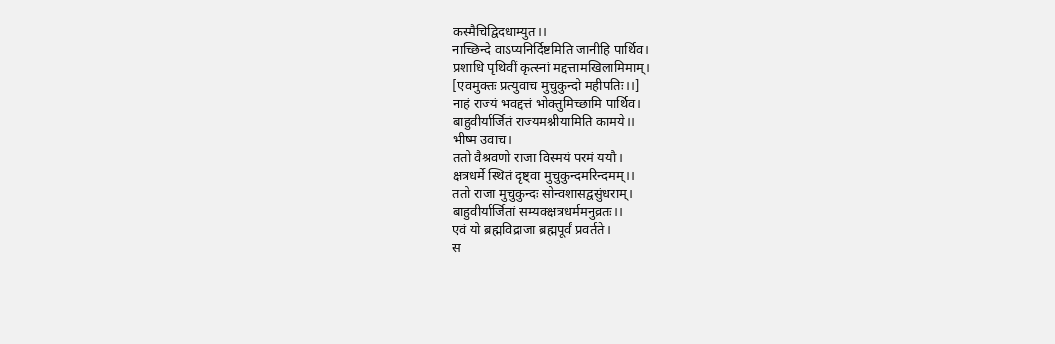कस्मैचिद्विदधाम्युत।।
नाच्छिन्दे वाऽप्यनिर्दिष्टमिति जानीहि पार्थिव।
प्रशाधि पृथिवीं कृत्स्नां मद्दत्तामखिलामिमाम्।
[एवमुक्तः प्रत्युवाच मुचुकुन्दो महीपतिः।।]
नाहं राज्यं भवद्दत्तं भोक्तुमिच्छामि पार्थिव।
बाहुवीर्यार्जितं राज्यमश्नीयामिति कामये।।
भीष्म उवाच।
ततो वैश्रवणो राजा विस्मयं परमं ययौ।
क्षत्रधर्मे स्थितं दृष्ट्वा मुचुकुन्दमरिन्दमम्।।
ततो राजा मुचुकुन्दः सोन्वशासद्वसुंधराम्।
बाहुवीर्यार्जितां सम्यक्क्षत्रधर्ममनुव्रतः।।
एवं यो ब्रह्मविद्राजा ब्रह्मपूर्वं प्रवर्तते।
स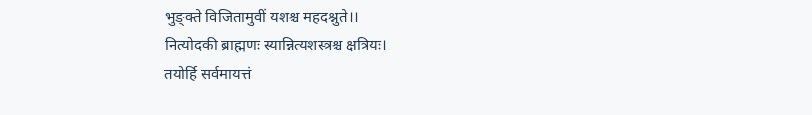भुङ्क्ते विजितामुवीं यशश्च महदश्नुते।।
नित्योदकी ब्राह्मणः स्यान्नित्यशस्त्रश्च क्षत्रियः।
तयोर्हि सर्वमायत्तं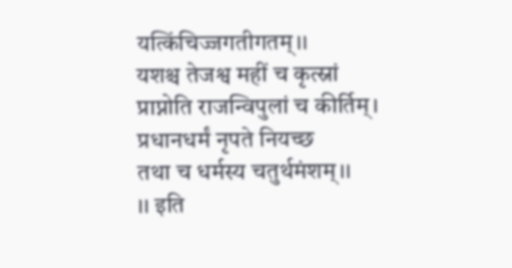यत्किंचिज्जगतीगतम्।।
यशश्च तेजश्व महीं च कृत्स्नां
प्राप्नोति राजन्विपुलां च कीर्तिम्।
प्रधानधर्मं नृपते नियच्छ
तथा च धर्मस्य चतुर्थमंशम्।।
।। इति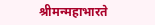श्रीमन्महाभारते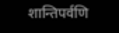शान्तिपर्वणि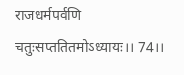राजधर्मपर्वणि चतुःसप्ततितमोऽध्यायः।। 74।।